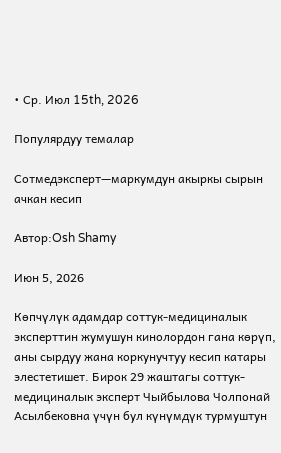• Ср. Июл 15th, 2026

Популярдуу темалар

Сотмедэксперт—маркумдун акыркы сырын ачкан кесип

Автор:Osh Shamy

Июн 5, 2026

Көпчүлүк адамдар соттук-медициналык эксперттин жумушун кинолордон гана көрүп, аны сырдуу жана коркунучтуу кесип катары элестетишет. Бирок 29 жаштагы соттук-медициналык эксперт Чыйбылова Чолпонай Асылбековна үчүн бул күнүмдүк турмуштун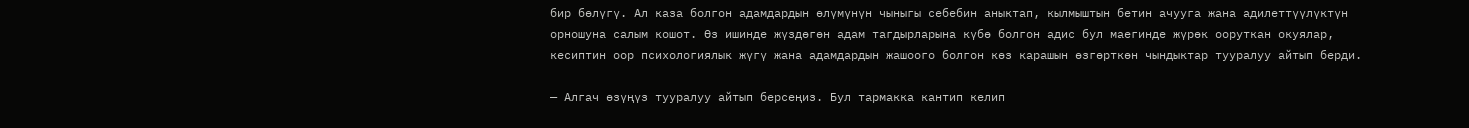бир бөлүгү. Ал каза болгон адамдардын өлүмүнүн чыныгы себебин аныктап, кылмыштын бетин ачууга жана адилеттүүлүктүн орношуна салым кошот. Өз ишинде жүздөгөн адам тагдырларына күбө болгон адис бул маегинде жүрөк ооруткан окуялар, кесиптин оор психологиялык жүгү жана адамдардын жашоого болгон көз карашын өзгөрткөн чындыктар тууралуу айтып берди.

— Алгач өзүңүз тууралуу айтып берсеңиз. Бул тармакка кантип келип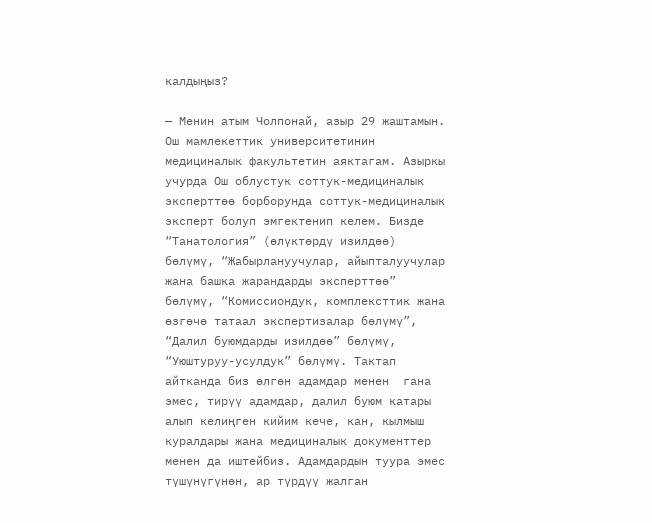калдыңыз?

— Менин атым Чолпонай, азыр 29 жаштамын. Ош мамлекеттик университетинин медициналык факультетин аяктагам. Азыркы учурда Ош облустук соттук-медициналык эксперттөө борборунда соттук-медициналык эксперт болуп эмгектенип келем. Бизде “Танатология” (өлүктөрдү изилдөө) бөлүмү, “Жабырлануучулар, айыпталуучулар жана башка жарандарды эксперттөө” бөлүмү, “Комиссиондук, комплексттик жана өзгөчө татаал экспертизалар бөлүмү”, “Далил буюмдарды изилдөө” бөлүмү,  “Уюштуруу-усулдук” бөлүмү. Тактап айтканда биз өлгөн адамдар менен  гана эмес, тирүү адамдар, далил буюм катары алып келиңген кийим кече, кан, кылмыш куралдары жана медициналык документтер менен да иштейбиз. Адамдардын туура эмес түшүнүгүнөн, ар түрдүү жалган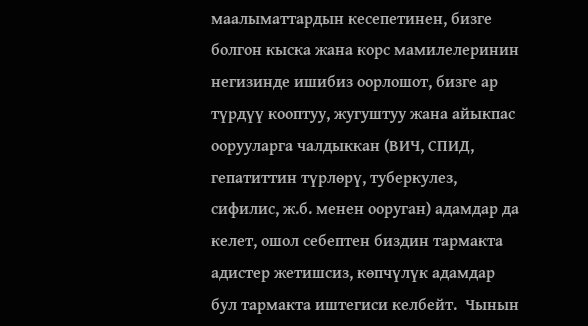маалыматтардын кесепетинен, бизге болгон кыска жана корс мамилелеринин негизинде ишибиз оорлошот, бизге ар түрдүү кооптуу, жугуштуу жана айыкпас оорууларга чалдыккан (ВИЧ, СПИД, гепатиттин түрлөрү, туберкулез, сифилис, ж.б. менен ооруган) адамдар да келет, ошол себептен биздин тармакта адистер жетишсиз, көпчүлүк адамдар бул тармакта иштегиси келбейт.  Чынын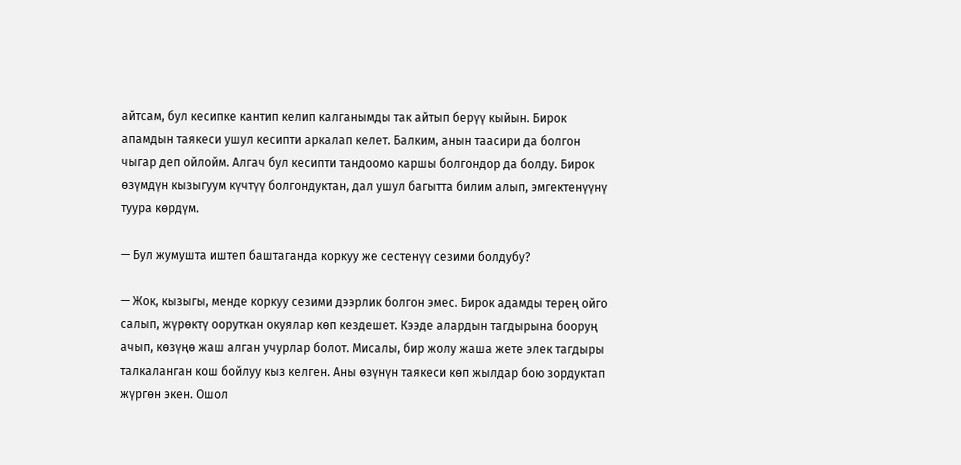айтсам, бул кесипке кантип келип калганымды так айтып берүү кыйын. Бирок апамдын таякеси ушул кесипти аркалап келет. Балким, анын таасири да болгон чыгар деп ойлойм. Алгач бул кесипти тандоомо каршы болгондор да болду. Бирок өзүмдүн кызыгуум күчтүү болгондуктан, дал ушул багытта билим алып, эмгектенүүнү туура көрдүм.

— Бул жумушта иштеп баштаганда коркуу же сестенүү сезими болдубу?

— Жок, кызыгы, менде коркуу сезими дээрлик болгон эмес. Бирок адамды терең ойго салып, жүрөктү ооруткан окуялар көп кездешет. Кээде алардын тагдырына бооруң ачып, көзүңө жаш алган учурлар болот. Мисалы, бир жолу жаша жете элек тагдыры талкаланган кош бойлуу кыз келген. Аны өзүнүн таякеси көп жылдар бою зордуктап жүргөн экен. Ошол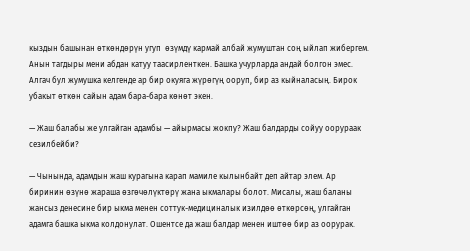кыздын башынан өткөндөрүн угуп  өзүмдү кармай албай жумуштан соң ыйлап жибергем. Анын тагдыры мени абдан катуу таасирленткен. Башка учурларда андай болгон эмес. Алгач бул жумушка келгенде ар бир окуяга жүрөгүң ооруп, бир аз кыйналасың. Бирок убакыт өткөн сайын адам бара-бара көнөт экен.

— Жаш балабы же улгайган адамбы — айырмасы жокпу? Жаш балдарды сойуу оорураак сезилбейби?

— Чынында, адамдын жаш курагына карап мамиле кылынбайт деп айтар элем. Ар биринин өзүнө жараша өзгөчөлүктөрү жана ыкмалары болот. Мисалы, жаш баланы жансыз денесине бир ыкма менен соттук-медициналык изилдөө өткөрсөң, улгайган адамга башка ыкма колдонулат. Ошентсе да жаш балдар менен иштөө бир аз оорурак.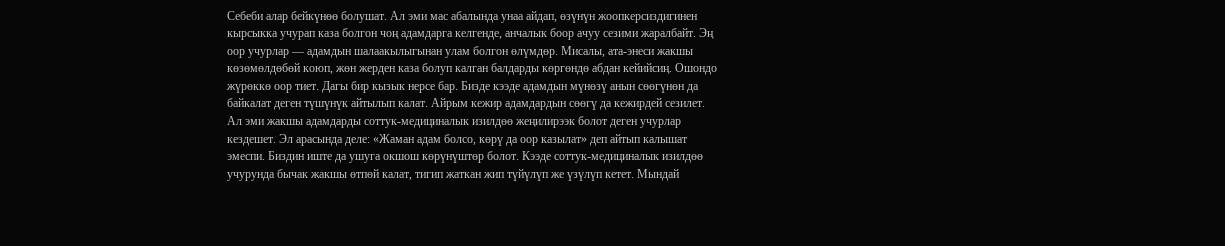Себеби алар бейкүнөө болушат. Ал эми мас абалында унаа айдап, өзүнүн жоопкерсиздигинен кырсыкка учурап каза болгон чоң адамдарга келгенде, анчалык боор ачуу сезими жаралбайт. Эң оор учурлар — адамдын шалаакылыгынан улам болгон өлүмдөр. Мисалы, ата-энеси жакшы көзөмөлдөбөй коюп, жөн жерден каза болуп калган балдарды көргөндө абдан кейийсиң. Ошондо жүрөккө оор тиет. Дагы бир кызык нерсе бар. Бизде кээде адамдын мүнөзү анын сөөгүнөн да байкалат деген түшүнүк айтылып калат. Айрым кежир адамдардын сөөгү да кежирдей сезилет. Ал эми жакшы адамдарды соттук-медициналык изилдөө жеңилирээк болот деген учурлар кездешет. Эл арасында деле: «Жаман адам болсо, көрү да оор казылат» деп айтып калышат эмеспи. Биздин иште да ушуга окшош көрүнүштөр болот. Кээде соттук-медициналык изилдөө учурунда бычак жакшы өтпөй калат, тигип жаткан жип түйүлүп же үзүлүп кетет. Мындай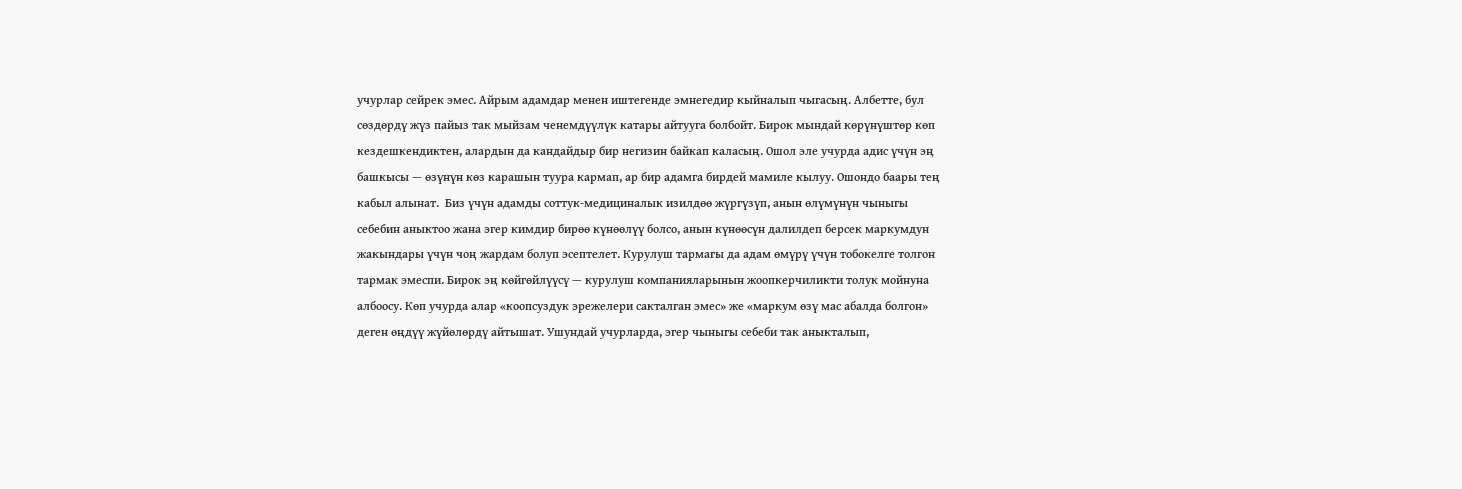учурлар сейрек эмес. Айрым адамдар менен иштегенде эмнегедир кыйналып чыгасың. Албетте, бул сөздөрдү жүз пайыз так мыйзам ченемдүүлүк катары айтууга болбойт. Бирок мындай көрүнүштөр көп кездешкендиктен, алардын да кандайдыр бир негизин байкап каласың. Ошол эле учурда адис үчүн эң башкысы — өзүнүн көз карашын туура кармап, ар бир адамга бирдей мамиле кылуу. Ошондо баары тең кабыл алынат.  Биз үчүн адамды соттук-медициналык изилдөө жүргүзүп, анын өлүмүнүн чыныгы себебин аныктоо жана эгер кимдир бирөө күнөөлүү болсо, анын күнөөсүн далилдеп берсек маркумдун жакындары үчүн чоң жардам болуп эсептелет. Курулуш тармагы да адам өмүрү үчүн тобокелге толгон тармак эмеспи. Бирок эң көйгөйлүүсү — курулуш компанияларынын жоопкерчиликти толук мойнуна албоосу. Көп учурда алар «коопсуздук эрежелери сакталган эмес» же «маркум өзү мас абалда болгон» деген өңдүү жүйөлөрдү айтышат. Ушундай учурларда, эгер чыныгы себеби так аныкталып,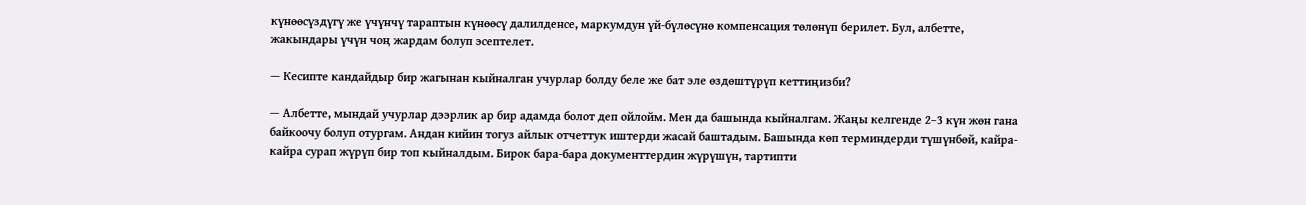күнөөсүздүгү же үчүнчү тараптын күнөөсү далилденсе, маркумдун үй-бүлөсүнө компенсация төлөнүп берилет. Бул, албетте, жакындары үчүн чоң жардам болуп эсептелет.

— Кесипте кандайдыр бир жагынан кыйналган учурлар болду беле же бат эле өздөштүрүп кеттиңизби?

— Албетте, мындай учурлар дээрлик ар бир адамда болот деп ойлойм. Мен да башында кыйналгам. Жаңы келгенде 2–3 күн жөн гана байкоочу болуп отургам. Андан кийин тогуз айлык отчеттук иштерди жасай баштадым. Башында көп терминдерди түшүнбөй, кайра-кайра сурап жүрүп бир топ кыйналдым. Бирок бара-бара документтердин жүрүшүн, тартипти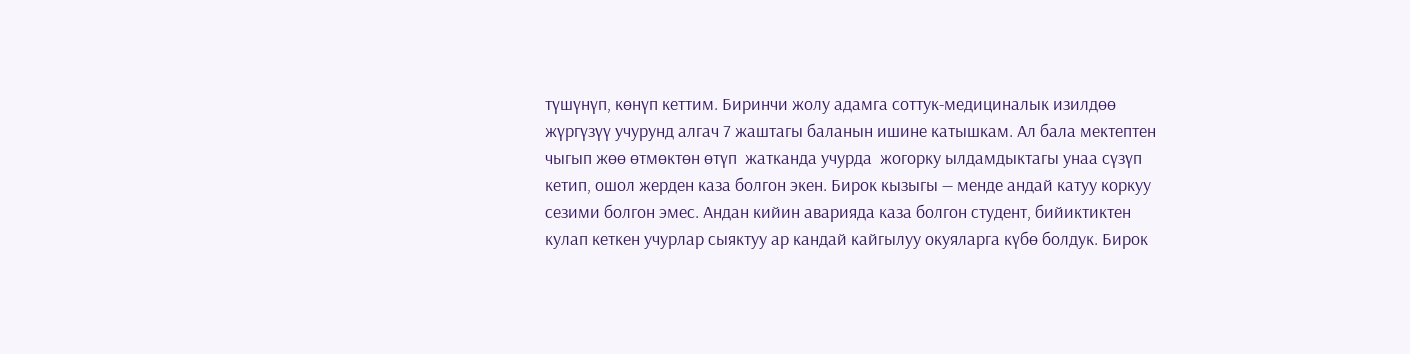түшүнүп, көнүп кеттим. Биринчи жолу адамга соттук-медициналык изилдөө жүргүзүү учурунд алгач 7 жаштагы баланын ишине катышкам. Ал бала мектептен чыгып жөө өтмөктөн өтүп  жатканда учурда  жогорку ылдамдыктагы унаа сүзүп кетип, ошол жерден каза болгон экен. Бирок кызыгы — менде андай катуу коркуу сезими болгон эмес. Андан кийин аварияда каза болгон студент, бийиктиктен кулап кеткен учурлар сыяктуу ар кандай кайгылуу окуяларга күбө болдук. Бирок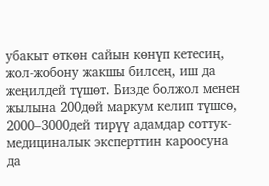убакыт өткөн сайын көнүп кетесиң, жол-жобону жакшы билсең, иш да жеңилдей түшөт. Бизде болжол менен жылына 200дөй маркум келип түшсө, 2000–3000дей тирүү адамдар соттук-медициналык эксперттин кароосуна да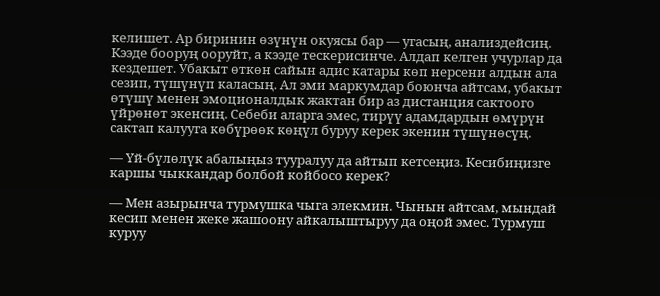келишет. Ар биринин өзүнүн окуясы бар — угасың, анализдейсиң. Кээде бооруң ооруйт, а кээде тескерисинче. Алдап келген учурлар да кездешет. Убакыт өткөн сайын адис катары көп нерсени алдын ала сезип, түшүнүп каласың. Ал эми маркумдар боюнча айтсам, убакыт өтүшү менен эмоционалдык жактан бир аз дистанция сактоого үйрөнөт экенсиң. Себеби аларга эмес, тирүү адамдардын өмүрүн сактап калууга көбүрөөк көңүл буруу керек экенин түшүнөсүң.

— Үй-бүлөлүк абалыңыз тууралуу да айтып кетсеңиз. Кесибиңизге каршы чыккандар болбой койбосо керек?

— Мен азырынча турмушка чыга элекмин. Чынын айтсам, мындай кесип менен жеке жашоону айкалыштыруу да оңой эмес. Турмуш куруу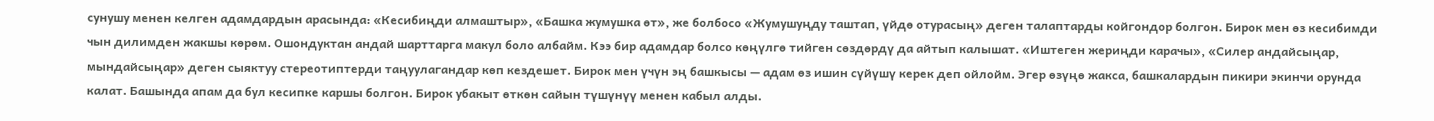сунушу менен келген адамдардын арасында: «Кесибиңди алмаштыр», «Башка жумушка өт», же болбосо «Жумушуңду таштап, үйдө отурасың» деген талаптарды койгондор болгон. Бирок мен өз кесибимди чын дилимден жакшы көрөм. Ошондуктан андай шарттарга макул боло албайм. Кээ бир адамдар болсо көңүлгө тийген сөздөрдү да айтып калышат. «Иштеген жериңди карачы», «Силер андайсыңар, мындайсыңар» деген сыяктуу стереотиптерди таңуулагандар көп кездешет. Бирок мен үчүн эң башкысы — адам өз ишин сүйүшү керек деп ойлойм. Эгер өзүңө жакса, башкалардын пикири экинчи орунда калат. Башында апам да бул кесипке каршы болгон. Бирок убакыт өткөн сайын түшүнүү менен кабыл алды.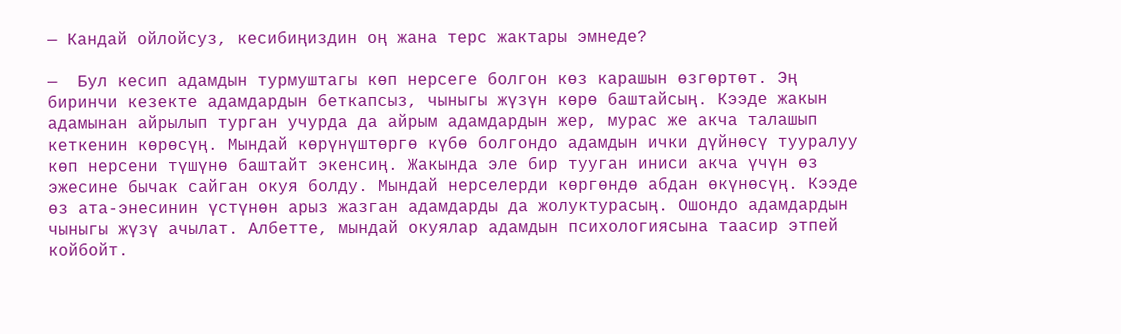— Кандай ойлойсуз, кесибиңиздин оң жана терс жактары эмнеде?

—  Бул кесип адамдын турмуштагы көп нерсеге болгон көз карашын өзгөртөт. Эң биринчи кезекте адамдардын беткапсыз, чыныгы жүзүн көрө баштайсың. Кээде жакын адамынан айрылып турган учурда да айрым адамдардын жер, мурас же акча талашып кеткенин көрөсүң. Мындай көрүнүштөргө күбө болгондо адамдын ички дүйнөсү тууралуу көп нерсени түшүнө баштайт экенсиң. Жакында эле бир тууган иниси акча үчүн өз эжесине бычак сайган окуя болду. Мындай нерселерди көргөндө абдан өкүнөсүң. Кээде өз ата-энесинин үстүнөн арыз жазган адамдарды да жолуктурасың. Ошондо адамдардын чыныгы жүзү ачылат. Албетте, мындай окуялар адамдын психологиясына таасир этпей койбойт.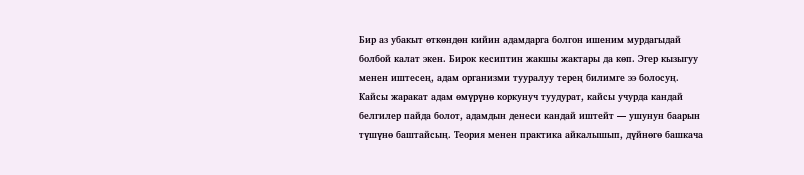Бир аз убакыт өткөндөн кийин адамдарга болгон ишеним мурдагыдай болбой калат экен. Бирок кесиптин жакшы жактары да көп. Эгер кызыгуу менен иштесең, адам организми тууралуу терең билимге ээ болосуң. Кайсы жаракат адам өмүрүнө коркунуч туудурат, кайсы учурда кандай белгилер пайда болот, адамдын денеси кандай иштейт — ушунун баарын түшүнө баштайсың. Теория менен практика айкалышып, дүйнөгө башкача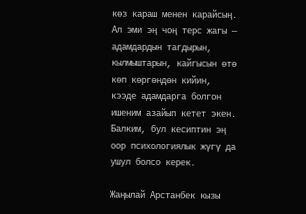көз караш менен карайсың. Ал эми эң чоң терс жагы — адамдардын тагдырын, кылмыштарын, кайгысын өтө көп көргөндөн кийин, кээде адамдарга болгон ишеним азайып кетет экен. Балким, бул кесиптин эң оор психологиялык жүгү да ушул болсо керек.

Жаңылай Арстанбек кызы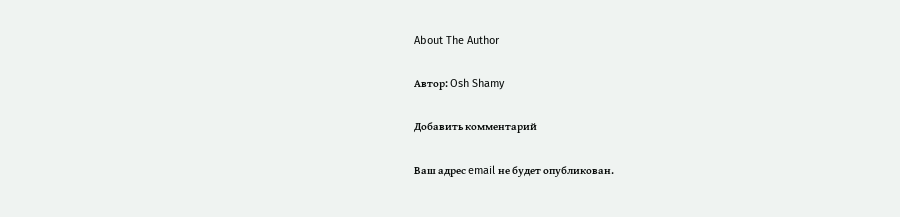About The Author

Автор: Osh Shamy

Добавить комментарий

Ваш адрес email не будет опубликован.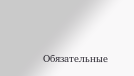Обязательные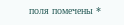поля помечены *